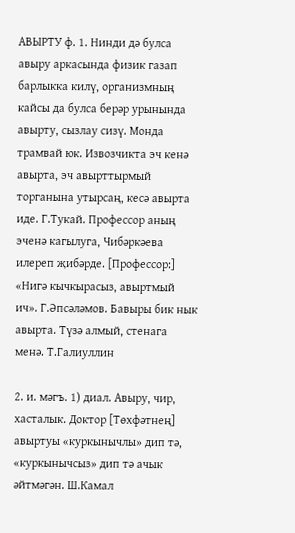АВЫРТУ ф. 1. Нинди дә булса авыру аркасында физик газап барлыкка килү, организмның кайсы да булса берәр урынында авырту, сызлау сизү. Монда трамвай юк. Извозчикта эч кенә авырта, эч авырттырмый торганына утырсаң, кесә авырта иде. Г.Тукай. Профессор аның эченә кагылуга, Чибәркәева илереп җибәрде. [Профессор:] «Нигә кычкырасыз, авыртмый ич». Г.Әпсәләмов. Бавыры бик нык авырта. Түзә алмый, стенага менә. Т.Галиуллин

2. и. мәгъ. 1) диал. Авыру, чир, хасталык. Доктор [Төхфәтнең] авыртуы «куркынычлы» дип тә, «куркынычсыз» дип тә ачык әйтмәгән. Ш.Камал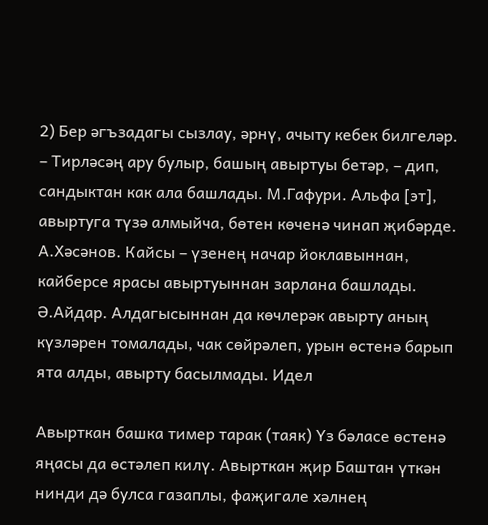2) Бер әгъзадагы сызлау, әрнү, ачыту кебек билгеләр. – Тирләсәң ару булыр, башың авыртуы бетәр, – дип, сандыктан как ала башлады. М.Гафури. Альфа [эт], авыртуга түзә алмыйча, бөтен көченә чинап җибәрде. А.Хәсәнов. Кайсы – үзенең начар йоклавыннан, кайберсе ярасы авыртуыннан зарлана башлады. Ә.Айдар. Алдагысыннан да көчлерәк авырту аның күзләрен томалады, чак сөйрәлеп, урын өстенә барып ята алды, авырту басылмады. Идел

Авырткан башка тимер тарак (таяк) Үз бәласе өстенә яңасы да өстәлеп килү. Авырткан җир Баштан үткән нинди дә булса газаплы, фаҗигале хәлнең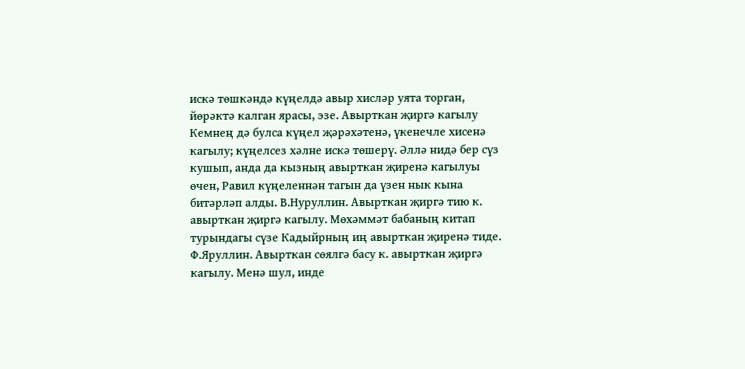искә төшкәндә күңелдә авыр хисләр уята торган, йөрәктә калган ярасы, эзе. Авырткан җиргә кагылу Кемнең дә булса күңел җәрәхәтенә, үкенечле хисенә кагылу; күңелсез хәлне искә төшерү. Әллә нидә бер сүз кушып, анда да кызның авырткан җиренә кагылуы өчен, Равил күңеленнән тагын да үзен нык кына битәрләп алды. В.Нуруллин. Авырткан җиргә тию к. авырткан җиргә кагылу. Мөхәммәт бабаның китап турындагы сүзе Кадыйрның иң авырткан җиренә тиде. Ф.Яруллин. Авырткан сөялгә басу к. авырткан җиргә кагылу. Менә шул, инде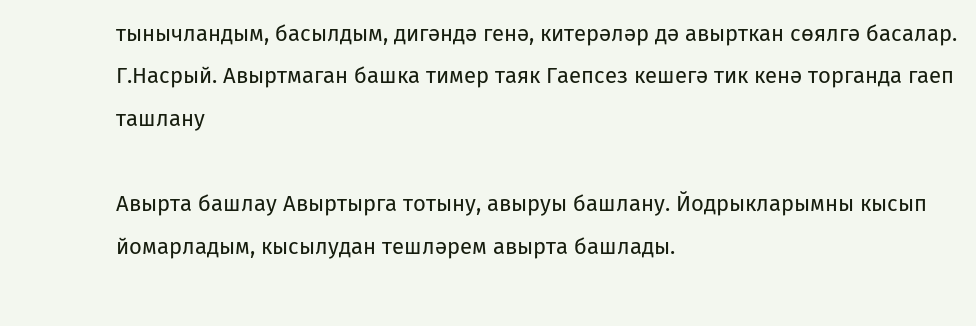тынычландым, басылдым, дигәндә генә, китерәләр дә авырткан сөялгә басалар. Г.Насрый. Авыртмаган башка тимер таяк Гаепсез кешегә тик кенә торганда гаеп ташлану

Авырта башлау Авыртырга тотыну, авыруы башлану. Йодрыкларымны кысып йомарладым, кысылудан тешләрем авырта башлады.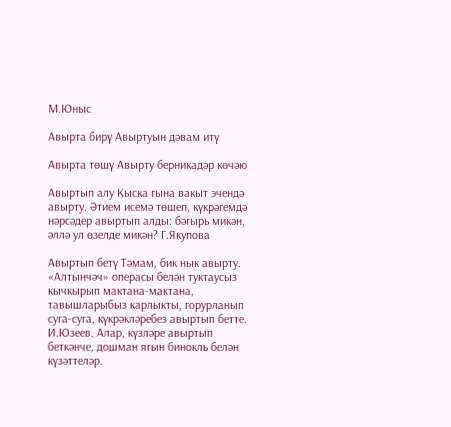М.Юныс

Авырта бирү Авыртуын дәвам итү

Авырта төшү Авырту берникадәр көчәю

Авыртып алу Кыска гына вакыт эчендә авырту. Әтием исемә төшеп, күкрәгемдә нәрсәдер авыртып алды: бәгырь микән, әллә ул өзелде микән? Г.Якупова

Авыртып бетү Тәмам, бик нык авырту. «Алтынчәч» операсы белән туктаусыз кычкырып мактана-мактана, тавышларыбыз карлыкты, горурланып суга-суга, күкрәкләребез авыртып бетте. И.Юзеев. Алар, күзләре авыртып беткәнче, дошман ягын бинокль белән күзәттеләр.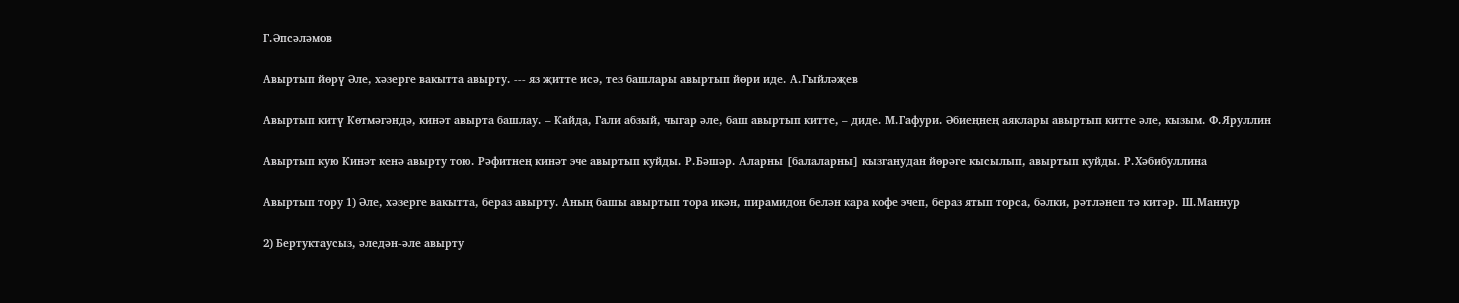Г.Әпсәләмов

Авыртып йөрү Әле, хәзерге вакытта авырту. --- яз җитте исә, тез башлары авыртып йөри иде. А.Гыйләҗев

Авыртып китү Көтмәгәндә, кинәт авырта башлау. – Кайда, Гали абзый, чыгар әле, баш авыртып китте, – диде. М.Гафури. Әбиеңнең аяклары авыртып китте әле, кызым. Ф.Яруллин

Авыртып кую Кинәт кенә авырту тою. Рәфитнең кинәт эче авыртып куйды. Р.Бәшәр. Аларны [балаларны] кызганудан йөрәге кысылып, авыртып куйды. Р.Хәбибуллина

Авыртып тору 1) Әле, хәзерге вакытта, бераз авырту. Аның башы авыртып тора икән, пирамидон белән кара кофе эчеп, бераз ятып торса, бәлки, рәтләнеп тә китәр. Ш.Маннур

2) Бертуктаусыз, әледән-әле авырту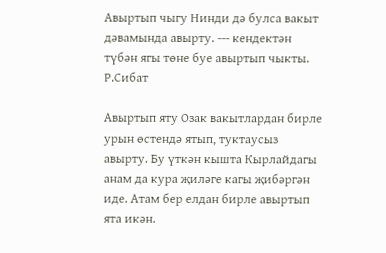Авыртып чыгу Нинди дә булса вакыт дәвамында авырту. --- кендектән түбән ягы төне буе авыртып чыкты. Р.Сибат

Авыртып яту Озак вакытлардан бирле урын өстендә ятып, туктаусыз авырту. Бу үткән кышта Кырлайдагы анам да кура җиләге кагы җибәргән иде. Атам бер елдан бирле авыртып ята икән.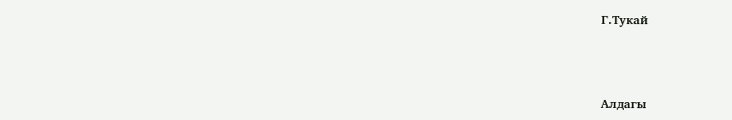Г.Тукай



Алдагы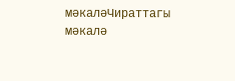мәкаләЧираттагы мәкалә